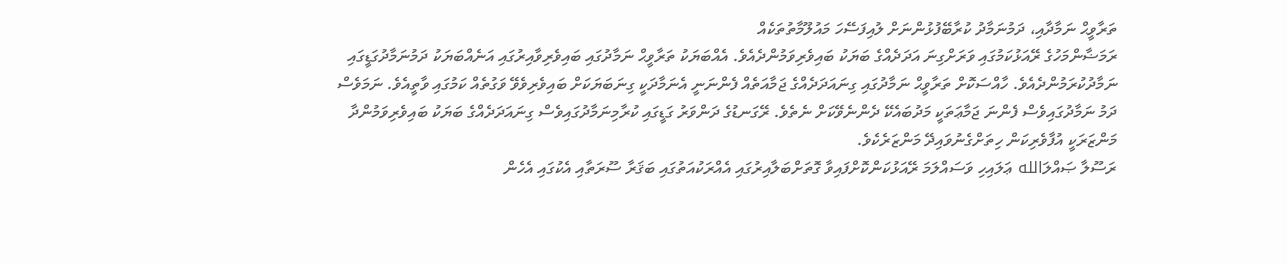ތަރާވީޙް ނަމާދާއި، ދަމުނަމާދު ކުރާބޭފުޅުންނަށް ލުއިފަސޭހަ މައުލޫމާތުތަކެއް
ރަމަޟާންމަހުގެ ރޭއަޅުކަމުގައި ވަރަށްގިނަ އަދަދެއްގެ ބަޔަކު ބައިވެރިވަމުންދެއެވެ. އެއްބަޔަކު ތަރާވީޙް ނަމާދުގައި ބައިވެރިވާއިރުގައި އަނެއްބަޔަކު ދަމުނަމާދުގަޑީގައި ނަމާދުކުރަމުންދެއެވެ. ހާއްސަކޮށް ތަރާވީޙް ނަމާދުގައި ގިނައަދަދެއްގެ ޖަމާއަތެއް ފެންނަނީ އެނަމާދަކީ ގިނަބަޔަކަށް ބައިވެރިވެވޭ ވަގުތެއް ކަމުގައި ވާތީއެވެ. ނަމަވެސް ދަމު ނަމާދުގައިވެސް ފެންނަ ޖަމާޢަތަކީ މަދުބައެކޭ ދެންނެވޭކަށް ނެތެވެ. ރޭގަނޑުގެ ދަންވަރު ގަޑީގައި ކުރާމިނަމާދުގައިވެސް ގިނައަދަދެއްގެ ބަޔަކު ބައިވެރިވަމުންދާ މަންޒަރަކީ އުފާވެރިކަން ހިތަށްގެނުވައިދޭ މަންޒަރެކެވެ.
ރަސޫލާ ޞައްލަالله ޢަލައިހި ވަސައްލަމަ ރޭއަޅުކަންކޮށްފައިވާ ގޮތަށްބަލާއިރުގައި އެއްރަކުއަތުގައި ބަޤަރާ ސޫރަތާއި އެކުގައި އެހެން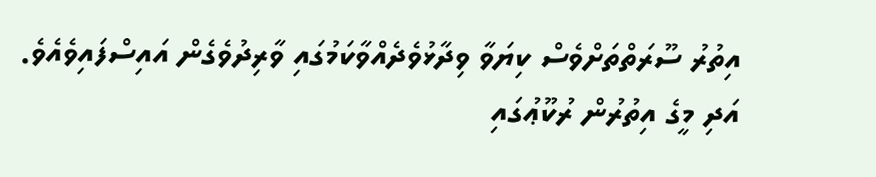އިތުރު ސޫރަތްތަށްވެސް ކިޔަވާ ވިދާޅުވެދެއްވާކަމުގައި ވާރިދުވެގެން އައިސްފައިވެއެވެ. އަދި މީގެ އިތުރުން ރުކޫޢުގައި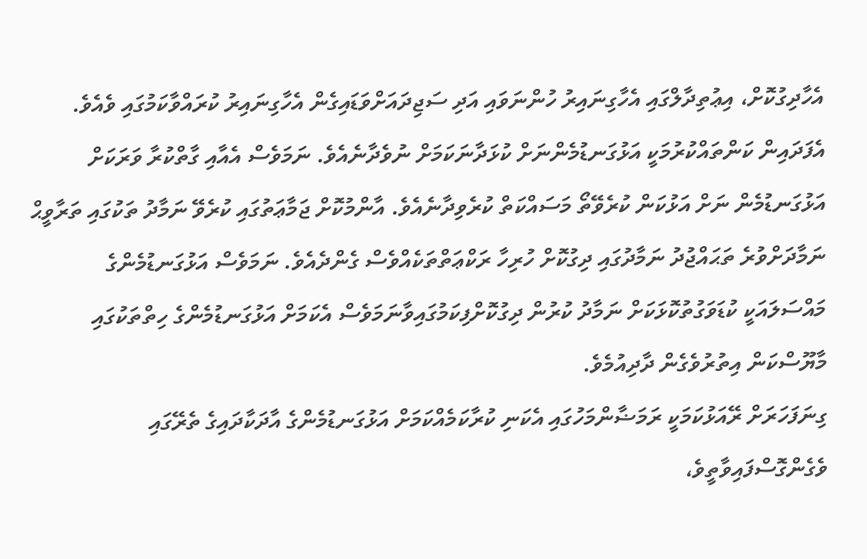އެހާދިގުކޮށް، އިޢުތިދާލްގައި އެހާގިނައިރު ހުންނަވައި އަދި ސަޖިދައަށްވަޑައިގެން އެހާގިނައިރު ކުރައްވާކަމުގައި ވެއެވެ. އެފަދައިން ކަންތައްކުރުމަކީ އަޅުގަނޑުމެންނަށް ކުޅަދާނަކަމަށް ނުވެދާނެއެވެ. ނަމަވެސް އެއާއި ގާތްކުރާ ވަރަކަށް އަޅުގަނޑުމެން ނަށް އަޅުކަން ކުރެވޭތޯ މަސައްކަތް ކުރެވިދާނެއެވެ. އާންމުކޮށް ޖަމާޢަތުގައި ކުރެވޭ ނަމާދު ތަކުގައި ތަރާވީޙް ނަމާދަށްވުރެ ތަޙައްޖުދު ނަމާދުގައި ދިގުކޮށް ހުރިހާ ރަކްޢަތްތަކެއްވެސް ގެންދެއެވެ. ނަމަވެސް އަޅުގަނޑުމެންގެ މައްސަލައަކީ ކުޑަވަގުތުކޮޅަކަށް ނަމާދު ކުރުން ދިގުކޮށްފިކަމުގައިވާނަމަވެސް އެކަމަށް އަޅުގަނޑުމެންގެ ހިތްތަކުގައި މާޔޫސްކަން އިތުރުވެގެން ދާދިއުމެވެ.
ގިނަފަހަރަށް ރޭއަޅުކަމަކީ ރަމަޟާންމަހުގައި އެކަނި ކުރާކަމެއްކަމަށް އަޅުގަނޑުމެންގެ އާދަކާދައިގެ ތެރޭގައި ވެގެންގޮސްފައިވާތީވެ،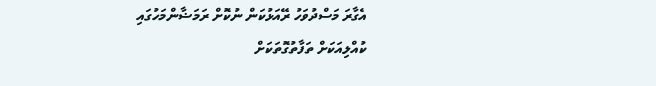އެގާރަ މަސްދުވަހު ރޭއަޅުކަން ނުކޮށް ރަމަޟާންމަހުގައި ކުއްލިއަކަށް ތަފާތުގޮތަކަށް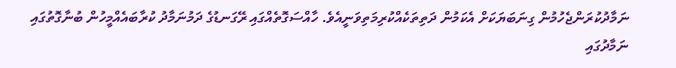ނަމާދުކުރަންޖެހުމުން ގިނަބަޔަކަށް އެކަމުން ދަތިތަކެއްކުރިމަތިވަނީއެވެ. ހާއްސަގޮތެއްގައި ރޭގަނޑުގެ ދަމުނަމާދު ކުރާބައެއްމީހުން ބުނާގޮތުގައި ނަމާދުގައި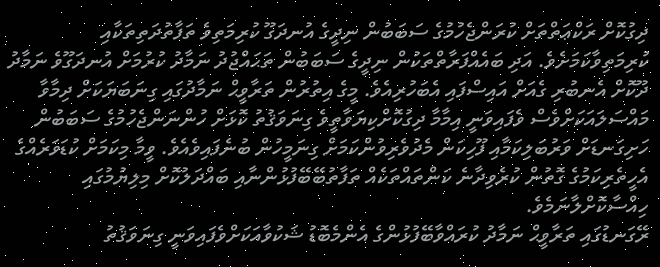ދިގުކޮށް ރަކްޢަތްތަށް ކުރަންޖެހުމުގެ ސަބަބުން ނިދީގެ އުނދަގޫ ކުރިމަތިވެ ތަފާތުދަތިތަކާއި ކުރިމަތިވާކަމަށެވެ. އަދި ބައެއްފަރާތްތަކުން ނިދީގެ ސަބަބުން ތަޙައްޖުދު ނަމާދު ކުރުމަށް އުނދަގޫވެ ނަމާދު ދޫކޮށް އެނބުރި ގެއަށް އައިސްފައި އެބަހުރިއެވެ. މީގެ އިތުރުން ތަރާވީޙް ނަމާދުގައި ގިނަބަޔަކަށް ދިމާވާ މައްސަލައަކަށްވެސް ވެފައިވަނީ އިމާމާ ދިގުކޮށްކިޔަވާތީވެ ގިނަވަޤުތު ކޮޅަށް ހުންނަންޖެހުމުގެ ސަބަބުން ހަށިގަނޑަށް ވަރުބަލިކަމާއި ފޫހިކަން މެދުވެރިވުންކަމަށް ގިނަމީހުން ބުނެފައިވެއެވެ. ވީމާ މިކަމަށް ކުޑަވަރެއްގެ އެހީތެރިކަމުގެ ގޮތުން ކުރެވިދާނެ ކަންތައްތަކެއް ތަފާތުބޭބޭފުޅުންނާއި ބައްދަލުކޮށް މިލިޔުމުގައި ހިއްސާކޮށްލާނަމެވެ.
ރޭގަނޑުގައި ތަރާވީޙް ނަމާދު ކުރައްވާބޭފުޅުންގެ އެންމެބޮޑު ޝަކުވާއަކަށްވެފައިވަނީ ގިނަވަޤުތު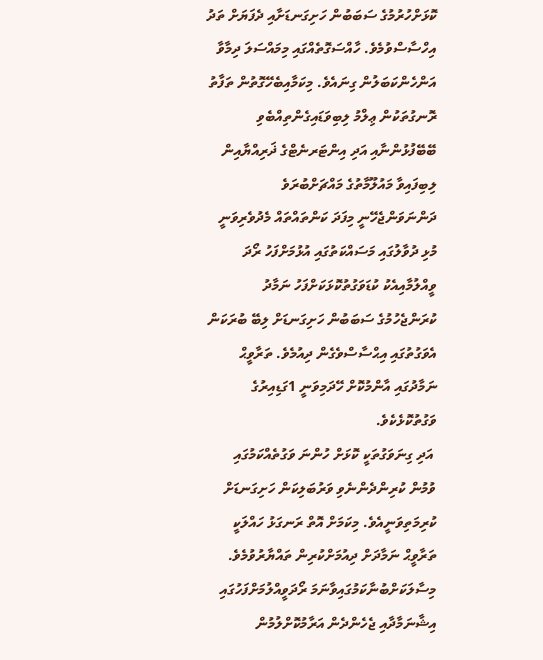ކޮޅަށްހުރުމުގެ ސަބަބުން ހަށިގަނޑަށާއި ދެފަޔަށް ތަދު އިހްސާސްވުމެވެ. ހާއްސަގޮތެއްގައި މިމައްސަލަ ދިމާވާ އަންހެންކަބަލުން ގިނައެވެ. މިކަމާއިބެހޭގޮތުން ތަފާތު ރޮނގުތަކުން ޢިލްމު ލިބިވަޑައިގެންތިއްބެވި ބޭބޭފުޅުންނާއި އަދި އިންޓަރނެޓްގެ ޛަރިއްޔާއިން ލިބިފައިވާ މައުލޫމާތުގެ މައްޗަށްބުރަވެ ދަންނަވަންޖެހޭނީ މިފަދަ ކަންތައްތައް މެދުވެރިވަނީ މުޅި ދުވާލުގައި މަސައްކަތުގައި އުޅުމަށްފަހު ރޯދަ ވީއްލުމާއިއެކު ކުޑަވަގުތުކޮޅަކަށްފަހު ނަމާދު ކުރަންޖެހުމުގެ ސަބަބުން ހަށިގަނޑަށް ލިބޭ ބުރަކަން އެވަގުތުގައި އިޙްސާސްވެގެން ދިއުމެވެ. ތަރާވީޙް ނަމާދުގައި އާންމުކޮށް ހޭދަމިވަނީ 1ގަޑިއިރުގެ ވަގުތުކޮޅެކެވެ.
 އަދި ގިނަވަގުތަކީ ކޮޅަށް ހުންނަ ވަގުތެއްކަމުގައި ވުމުން ކުރިންދެންނެވި ވަރުބަލިކަން ހަށިގަނޑަށް ކުރިމަތިވަނީއެވެ. މިކަމަށް އޮތް ރަނގަޅު ހައްލަކީ ތަރާވީޙް ނަމާދަށް ދިއުމަށްކުރިން ތައްޔާރުވުމެވެ. މިސާލަކަށްބުނާކަމުގައިވާނަމަ ރޯދަވީއްލުމަށްފަހުގައި އިޝާނަމާދާއި ޖެހެންދެން އަރާމުކޮށްލުމުން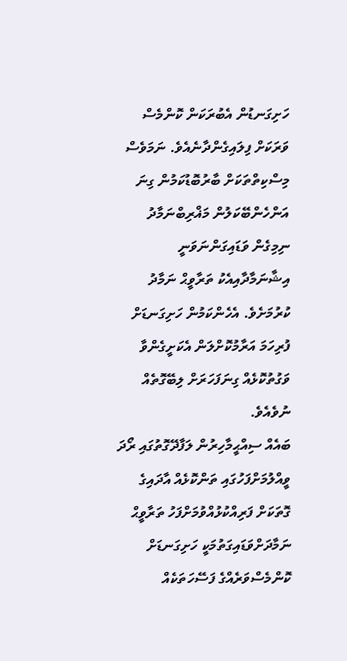ހަށިގަނޑުން އެބުރަކަން ކޮންމެސް ވަރަކަށް ފިލައިގެންދާނެއެވެ. ނަމަވެސް މިސްކިތްތަކަށް ބާރުބޮޑުކަމުން ގިނަ އަންހެންބޭކަލުން މަޣްރިބްނަމާދު ނިމިގެން ވަޑައިގަންނަވަނީ އިޝާނަމާދާއިއެކު ތަރާވީޙް ނަމާދު ކުރުމަށެވެ. އެހެންކަމުން ހަށިގަނޑަށް ފުރިހަމަ އަރާމުކޮށްލަން އެކަށީގެންވާ ވަގުތުކޮޅެއް ގިނަފަހަރަށް ލިބޭގޮތެއް ނުވެއެވެ.
ބައެއް ސިއްޙީމާހިރުން ލަފާދޭގޮތުގައި ރޯދަ ވީއްލުމަށްފަހުގައި ތަންކޮޅެއް އާދައިގެ ގޮތަކަށް ފަރިއްކުޅުއްވުމަށްފަހު ތަރާވީޙް ނަމާދަށްވަޑައިގަތުމަކީ ހަށިގަނޑަށް ކޮންމެސްވަރެއްގެ ފަސޭހަތަކެއް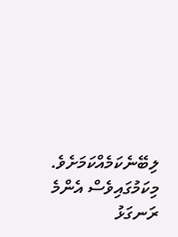ލިބޭނެކަމެއްކަމަށެވެ. މިކަމުގައިވެސް އެންމެ ރަނގަޅު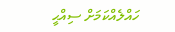ހައްލެއްކަމަށް ސިއްޙީ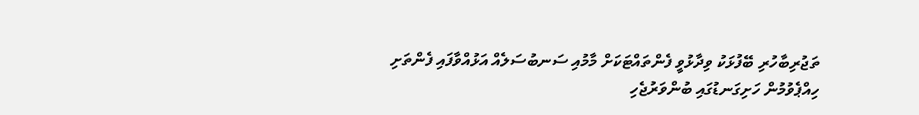ތަޖުރިބާހުރި ބޭފުޅަކު ވިދާޅުވީ ފެންތައްޓަކަށް މާމުއި ސަނބުސަލެއް އަޅުއްވާފައި ފެންތަށި ހިއްޕެވުމުން ހަށިގަނޑުގައި ބުންވަރުޖެހި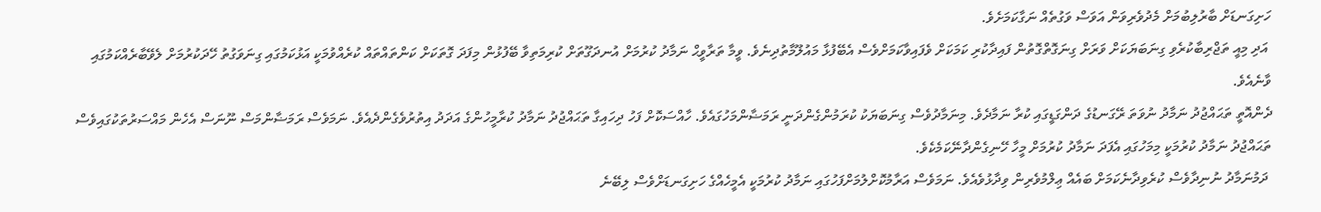ހަށިގަނޑަށް ބާރުލިބުމަށް މެދުވެރިވަން އަވަސް ވަގުތެއް ނަގާކަމަށެވެ.
 އަދި މިއީ ތަޖްރިބާކުރެވި ގިނަބަޔަކަށް ވަރަށް ގިނަގޮތްގޮތުން ފައިދާކުރި ކަމަކަށް ވެފައިވާކަމަށްވެސް އެބޭފުޅާ މައުލޫމާތުދިނެވެ. ވީމާ ތަރާވީޙް ނަމާދު ކުރުމަށް އުނދަގޫތަށް ކުރިމަތިވާ ބޭފުޅުން މިފަދަ ގޮތަކަށް ކަންތައްތައް ކުރެއްވުމަކީ އަޅުކަމުގައި ގިނަވަގުތު ހޭދަކުރުމަށް ލެވޭބާރެއްކަމުގައި ވާނެއެވެ.
ދެންއޮތީ ތަޙައްޖުދު ނަމާދު ނުވަތަ ރޭގަނޑުގެ ދަންގަޑީގައި ކުރާ ނަމާދެވެ. މިނަމާދުވެސް ގިނަބަޔަކު ކުރަމުންގެންދަނީ ރަމަޟާންމަހުގައެވެ. ހާއްސަކޮށް ފަހު ދިހައިގާ ތަޙައްޖުދު ނަމާދު ކުރާމީހުންގެ އަދަދު އިތުރުވެގެންދެއެވެ. ނަމަވެސް ރަމަޟާންމަސް ނޫނަސް އެހެން މައްސަރުތަކުގައިވެސް ތަޙައްޖުދު ނަމާދު ކުރުމަކީ މިމަހުގައި އެފަދަ ނަމާދު ކުރުމަށް މީހާ ހޭނިގެންދާނޭކަމެކެވެ.
 ދަމުނަމާދު ނުނިދާވެސް ކުރެވިދާނެކަމަށް ބައެއް ޢިލްމުވެރިން ވިދާޅުވެއެވެ. ނަމަވެސް އަރާމުކޮށްލުމަށްފަހުގައި ނަމާދު ކުރުމަކީ އެމީހެއްގެ ހަށިގަނޑަށްވެސް ލިބޭނެ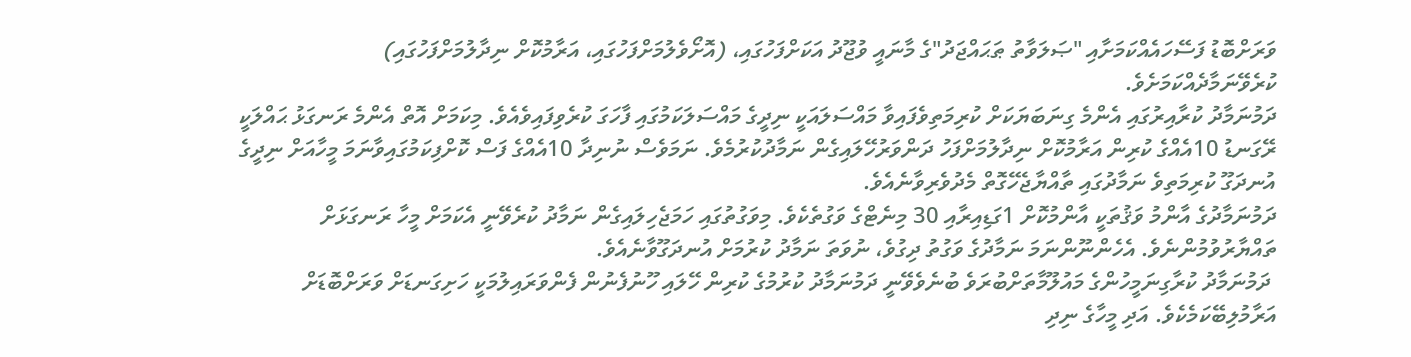ވަރަށްބޮޑު ފަސޭހައެއްކަމަށާއި "ޞަލަވާތު ޠަޙައްޖަދު"ގެ މާނައީ ވުޖޫދު އަކަށްފަހުގައި، (އޮށޯވެލުމަށްފަހުގައި، އަރާމުކޮށް ނިދާލުމަށްފަހުގައި) ކުރެވޭނަމާދެއްކަމަށެވެ.
ދަމުނަމާދު ކުރާއިރުގައި އެންމެ ގިނަބަޔަކަށް ކުރިމަތިވެފައިވާ މައްސަލައަކީ ނިދީގެ މައްސަލަކަމުގައި ފާހަގަ ކުރެވިފައިވެއެވެ. މިކަމަށް އޮތް އެންމެ ރަނގަޅު ޙައްލަކީ ރޭގަނޑު 10އެއްގެ ކުރިން އަރާމުކޮށް ނިދާލުމަށްފަހު ދަންވަރުހޭލައިގެން ނަމާދުކުރުމެވެ. ނަމަވެސް ނުނިދާ 10އެއްގެ ފަސް ކޮށްފިކަމުގައިވާނަމަ މީހާއަށް ނިދީގެ އުނދަގޫ ކުރިމަތިވެ ނަމާދުގައި ތާއްޔާޖެހޭގޮތް މެދުވެރިވާނެއެވެ.
ދަމުނަމާދުގެ އާންމު ވަޤުތަކީ އާންމުކޮށް 1ގަޑިއިރާއި 30 މިނެޓްގެ ވަގުތެކެވެ. މިވަގުތުގައި ހަމަޖެހިލައިގެން ނަމާދު ކުރެވޭނީ އެކަމަށް މީހާ ރަނގަޅަށް ތައްޔާރުވުމުންނެވެ. އެހެންނޫންނަމަ ނަމާދުގެ ވަގުތު ދިގުވެ، ނުވަތަ ނަމާދު ކުރުމަށް އުނދަގޫވާނެއެވެ.
 ދަމުނަމާދު ކުރާގިނަމީހުންގެ މައުލޫމާތަށްބުރަވެ ބުނެވެވޭނީ ދަމުނަމާދު ކުރުމުގެ ކުރިން ހޭލައި ހޫނުފެނުން ފެންވަރައިލުމަކީ ހަށިގަނޑަށް ވަރަށްބޮޑަށް އަރާމުލިބޭކަމެކެވެ. އަދި މީހާގެ ނިދި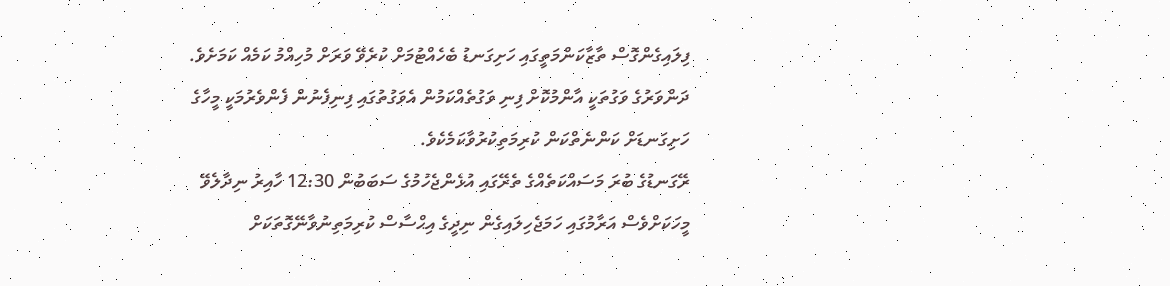ފިލައިގެންގޮސް ތާޒާކަންމަތީގައި ހަށިގަނޑު ބެހެއްޓުމަށް ކުރެވޭ ވަރަށް މުހިއްމު ކަމެއް ކަމަށެވެ. ދަންވަރުގެ ވަގުތަކީ އާންމުކޮށް ފިނި ވަގުތެއްކަމުން އެވަގުތުގައި ފިނިފެނުން ފެންވެރުމަކީ މީހާގެ ހަށިގަނޑަށް ކަންނެތްކަން ކުރިމަތިކުރުވާކަމެކެވެ.
ރޭގަނޑުގެ ބުރަ މަސައްކަތެއްގެ ތެރޭގައި އުޅެންޖެހުމުގެ ސަބަބުން 12:30 ހާއިރު ނިދާލެވޭ މީހަކަށްވެސް އަރާމުގައި ހަމަޖެހިލައިގެން ނިދީގެ އިޙްސާސް ކުރިމަތިނުވާނޭގޮތަކަށް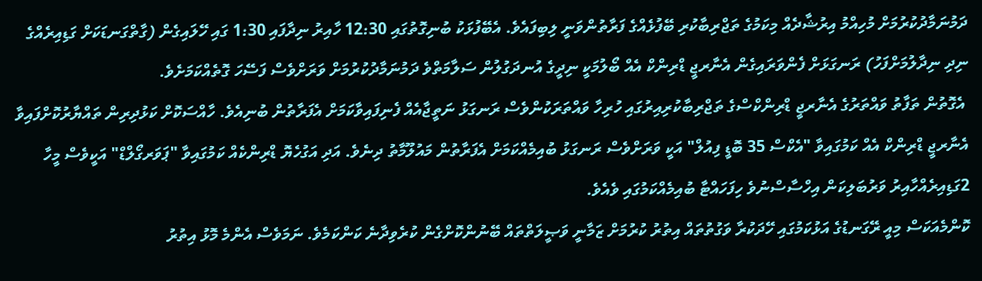ދަމުނަމާދުކުރުމަށް މުހިއްމު އިރުޝާދެއް މިކަމުގެ ތަޖްރިބާކުރި ބޭފުޅެއްގެ ފަރާތުންވަނީ ލިބިފައެވެ. އެބޭފުޅަކު ބުނިގޮތުގައި 12:30 ހާއިރު ނިދާފައި 1:30 ގައި ހޭލައިގެން (ގާތްގަނޑަކަށް ގަޑިއިރެއްގެ ނިދި ނިދާލުމަށްފަހު) ރަނގަޅަށް ފެންވަރައިގެން އެނާރޖީ ޑްރިންކް އެއް ބޯލުމަކީ ނިދީގެ އުނދަގުލުން ސަލާމަތްވެ ދަމުނަމާދުކުރުމަށް ވަރަށްވެސް ފަސޭހަ ގޮތެއްކަމަށެވެ.
 އެގޮތުން ތަފާތު ވައްތަރުގެ އެނާރޖީ ޑްރިންކްސްގެ ތަޖްރިބާކުރިއިރުގައި ހުރިހާ ވައްތަރަކުންވެސް ރަނގަޅު ނަތީޖާއެއް ފެނިފައިވާކަމަށް އެފަރާތުން ބުނިއެވެ. ހާއްސަކޮށް ކަޅުދިރިން ތައްޔާރުކޮށްފައިވާ އެނާރޖީ ޑްރިންކް އެއް ކަމުގައިވާ "އެކްސް 35 ބޮޑީ ފިއުލް" އަކީ ވަރަށްވެސް ރަނގަޅު ބުއިމެއްކަމަށް އެފަރާތުން މައުލޫމާތު ދިނެވެ. އަދި އަގުހެޔޮ ޑްރިންކެއް ކަމުގައިވާ "ޕަވަރގޯލްޑް" އަކީވެސް މީހާ 2ގަޑިއިރެއްހާއިރު ވަރުބަލިކަން އިހްސާސްނުވެ ހިފަހައްޓާ ބުއިމެއްކަމުގައި ވެއެވެ.
ކޮންމެއަކަސް މިއީ ރޭގަނޑުގެ އަޅުކަމުގައި ހޭދަކުރާ ވަގުތުތައް އިތުރު ކުރުމަށް ޒަމާނީ ވަޞީލަތްތައް ބޭނުންކޮށްގެން ކުރެވިދާނެ ކަންކަމެވެ. ނަމަވެސް އެންމެ މޮޅު އިތުރު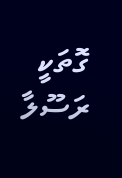ގޮތަކީ ރަސޫލާ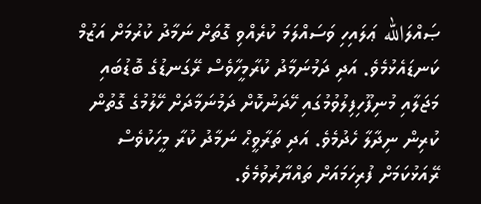ޞައްލަالله ޢަލައިހި ވަސައްލަމަ ކުރެއްވި ގޮތަށް ނަމާދު ކުރުމަށް އަޒުމް ކަނޑައެޅުމެވެ. އަދި ދަމުނަމާދު ކުރާމީހާވެސް ރޭގަނޑުގެ ބޮޑުބައި މަޖަލާއި މުނިފޫހިފިލުވުމުގައި ހޭދަނުކޮށް ދަމުނަމާދަށް ހޭލުމުގެ ގޮތުން ކުރިން ނިދާލާ ހެދުމެވެ. އަދި ތަރާވީޙް ނަމާދު ކުރާ މީހަކުވެސް ރޭއަޅުކަމަށް ފުރިހަމައަށް ތައްޔާރުވުމެވެ.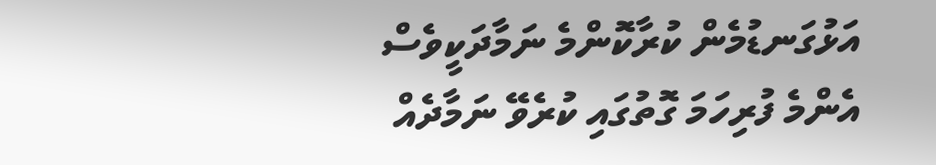އަޅުގަނޑުމެން ކުރާކޮންމެ ނަމާދަކީވެސް އެންމެ ފުރިހަމަ ގޮތުގައި ކުރެވޭ ނަމާދެއް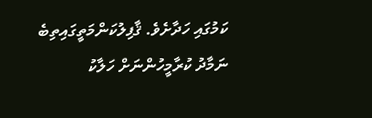ކަމުގައި ހަދާށެވެ. ޤާފިލުކަންމަތީގައިތިބެ ނަމާދު ކުރާމީހުންނަށް ހަލާކު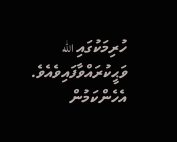ހުރިމަކުގައި الله ވަޙީކުރައްވާފައިވެއެވެ. އެހެންކަމުން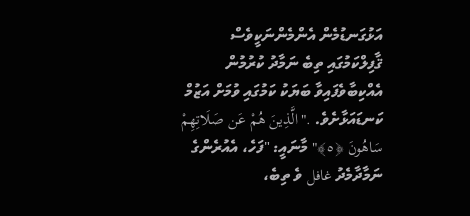އަޅުގަނޑުމެން އެންމެންނަކީވެސް ޤާފިލްކަމުގައި ތިބެ ނަމާދު ކުރުމުން އެއްކިބާވެފައިވާ ބަޔަކު ކަމުގައި ވުމަށް އަޒުމް ކަނޑައަޅާށެވެ. ."الَّذِينَ هُمْ عَن صَلَاتِهِمْ سَاهُونَ ﴿٥﴾" މާނައީ: "ފަހެ، އެއުރެންގެ ނަމާދާމެދު غافل ވެ ތިބެ،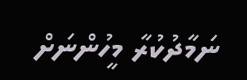ނަމާދުކުރާ މީހުންނަށް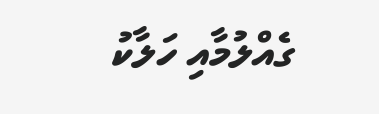ގެއްލުމާއި ހަލާކު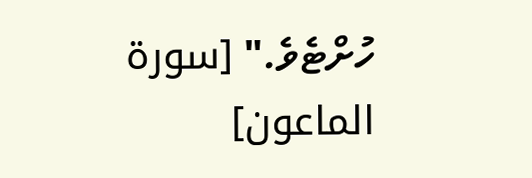ހުށްޓެވެ." [سورة الماعون]